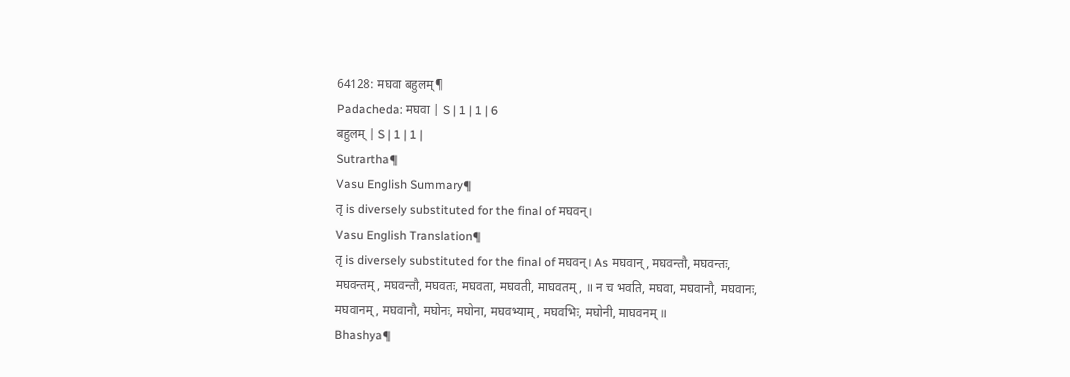64128: मघवा बहुलम्¶
Padacheda: मघवा | S | 1 | 1 | 6
बहुलम् | S | 1 | 1 |
Sutrartha¶
Vasu English Summary¶
तृ is diversely substituted for the final of मघवन्।
Vasu English Translation¶
तृ is diversely substituted for the final of मघवन्। As मघवान्, मघवन्तौ, मघवन्तः, मघवन्तम्, मघवन्तौ, मघवतः, मघवता, मघवती, माघवतम्, ॥ न च भवति, मघवा, मघवानौ, मघवानः, मघवानम्, मघवानौ, मघोनः, मघोना, मघवभ्याम्, मघवभिः, मघोनी, माघवनम् ॥
Bhashya¶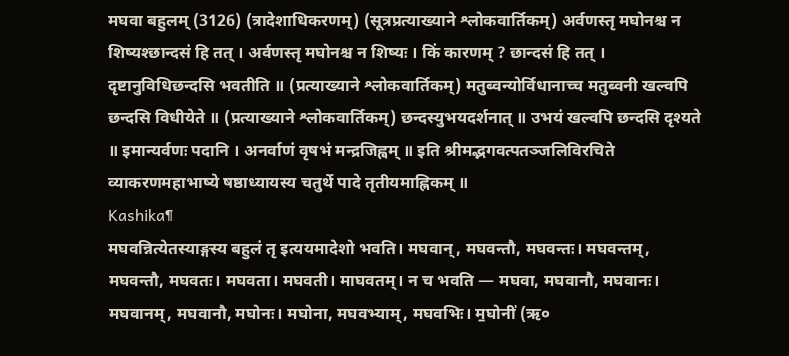मघवा बहुलम् (3126) (त्रादेशाधिकरणम्) (सूत्रप्रत्याख्याने श्लोकवार्तिकम्) अर्वणस्तृ मघोनश्च न शिष्यश्छान्दसं हि तत् । अर्वणस्तृ मघोनश्च न शिष्यः । किं कारणम् ? छान्दसं हि तत् । दृष्टानुविधिछन्दसि भवतीति ॥ (प्रत्याख्याने श्लोकवार्तिकम्) मतुब्वन्योर्विधानाच्च मतुब्वनी खल्वपि छन्दसि विधीयेते ॥ (प्रत्याख्याने श्लोकवार्तिकम्) छन्दस्युभयदर्शनात् ॥ उभयं खल्वपि छन्दसि दृश्यते ॥ इमान्यर्वणः पदानि । अनर्वाणं वृषभं मन्द्रजिह्वम् ॥ इति श्रीमद्भगवत्पतञ्जलिविरचिते व्याकरणमहाभाष्ये षष्ठाध्यायस्य चतुर्थे पादे तृतीयमाह्निकम् ॥
Kashika¶
मघवन्नित्येतस्याङ्गस्य बहुलं तृ इत्ययमादेशो भवति। मघवान्, मघवन्तौ, मघवन्तः। मघवन्तम्, मघवन्तौ, मघवतः। मघवता। मघवती। माघवतम्। न च भवति — मघवा, मघवानौ, मघवानः। मघवानम्, मघवानौ, मघोनः। मघोना, मघवभ्याम्, मघवभिः। म॒घोनी॑ (ऋ०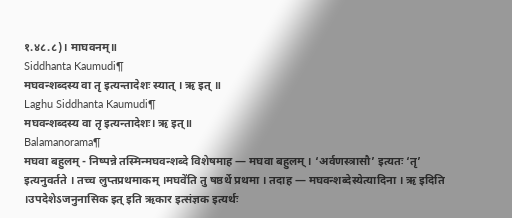१.४८.८)। माघवनम्॥
Siddhanta Kaumudi¶
मघवन्शब्दस्य वा तृ इत्यन्तादेशः स्यात् । ऋ इत् ॥
Laghu Siddhanta Kaumudi¶
मघवन्शब्दस्य वा तृ इत्यन्तादेशः। ऋ इत्॥
Balamanorama¶
मघवा बहुलम् - निष्पन्ने तस्मिन्मघवन्शब्दे विशेषमाह — मघवा बहुलम् । ‘अर्वणस्त्रासौ’ इत्यतः ‘तृ’ इत्यनुवर्तते । तच्च लुप्तप्रथमाकम् ।मघवे॑ति तु षष्ठर्थे प्रथमा । तदाह — मघवन्शब्देस्येत्यादिना । ऋ इदिति ।उपदेशेऽजनुनासिक इत् इति ऋकार इत्संज्ञक इत्यर्थः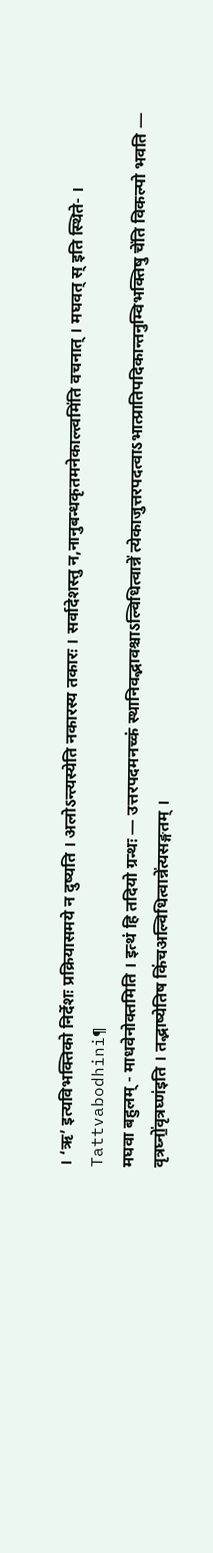। ‘ऋ’ इत्यविभक्तिको निर्देशः प्रक्रियासमये न दुष्यति । अलोऽन्त्यस्येति नकारस्य तकारः । सर्वादेशस्तु न,नानुबन्धकृतमनेकाल्त्वमि॑ति वचनात् । मघवत् स् इति स्थिते- ।
Tattvabodhini¶
मघवा बहुलम् - माधवेनोक्तमिति । इत्थं हि तदियो ग्रन्थः — उत्तरपदमनच्कं स्थानिवद्भावश्चाऽल्विधित्वान्ने॑ त्येकाजुत्तरपदत्वाऽभात्प्रातिपदिकान्तनुम्विभक्तिषु चे॑ति विकल्पो भवति — वृत्रघ्नो॒॑वृत्रघ्ण॑इति । तद्भाष्येतिष किंचअल्विधित्वान्ने॑त्यसङ्गतम् ।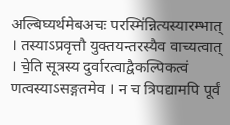अल्बिघ्यर्थमेबअचः परस्मि॑न्नित्यस्यारम्भात् । तस्याऽप्रवृत्तौ युक्तयन्तरस्यैव वाच्यत्वात् । चे॒ति सूत्रस्य दुर्वारत्वाद्वैकल्पिकत्वं णत्वस्याऽसङ्गतमेव । न च त्रिपद्यामपि पूर्वं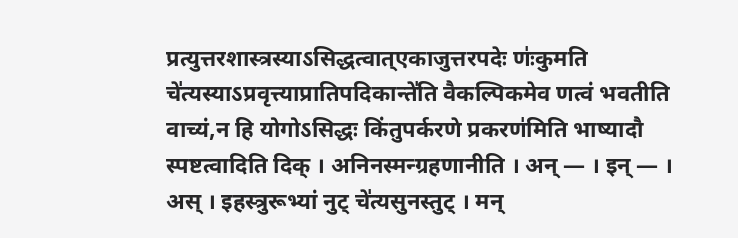प्रत्युत्तरशास्त्रस्याऽसिद्धत्वात्एकाजुत्तरपदेः णः॑कुमति चे॑त्यस्याऽप्रवृत्त्याप्रातिपदिकान्ते॑ति वैकल्पिकमेव णत्वं भवतीति वाच्यं,न हि योगोऽसिद्धः किंतुपर्करणे प्रकरण॑मिति भाष्यादौ स्पष्टत्वादिति दिक् । अनिनस्मन्ग्रहणानीति । अन् — । इन् — । अस् । इहस्त्रुरूभ्यां नुट् चे॑त्यसुनस्तुट् । मन्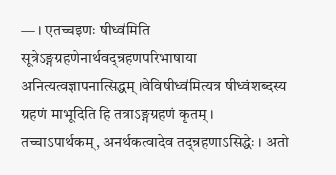— । एतच्चइणः षीध्व॑मिति सूत्रेऽङ्गग्रहणेनार्थवद्न्रहणपरिभाषाया अनित्यत्वज्ञापनात्सिद्धम् ।वेविषीध्व॑मित्यत्र षीध्वंशब्दस्य ग्रहणं माभूदिति हि तत्राऽङ्गग्रहणं कृतम् । तच्चाऽपार्थकम्, अनर्थकत्वादेव तद्न्रहणाऽसिद्धेः । अतो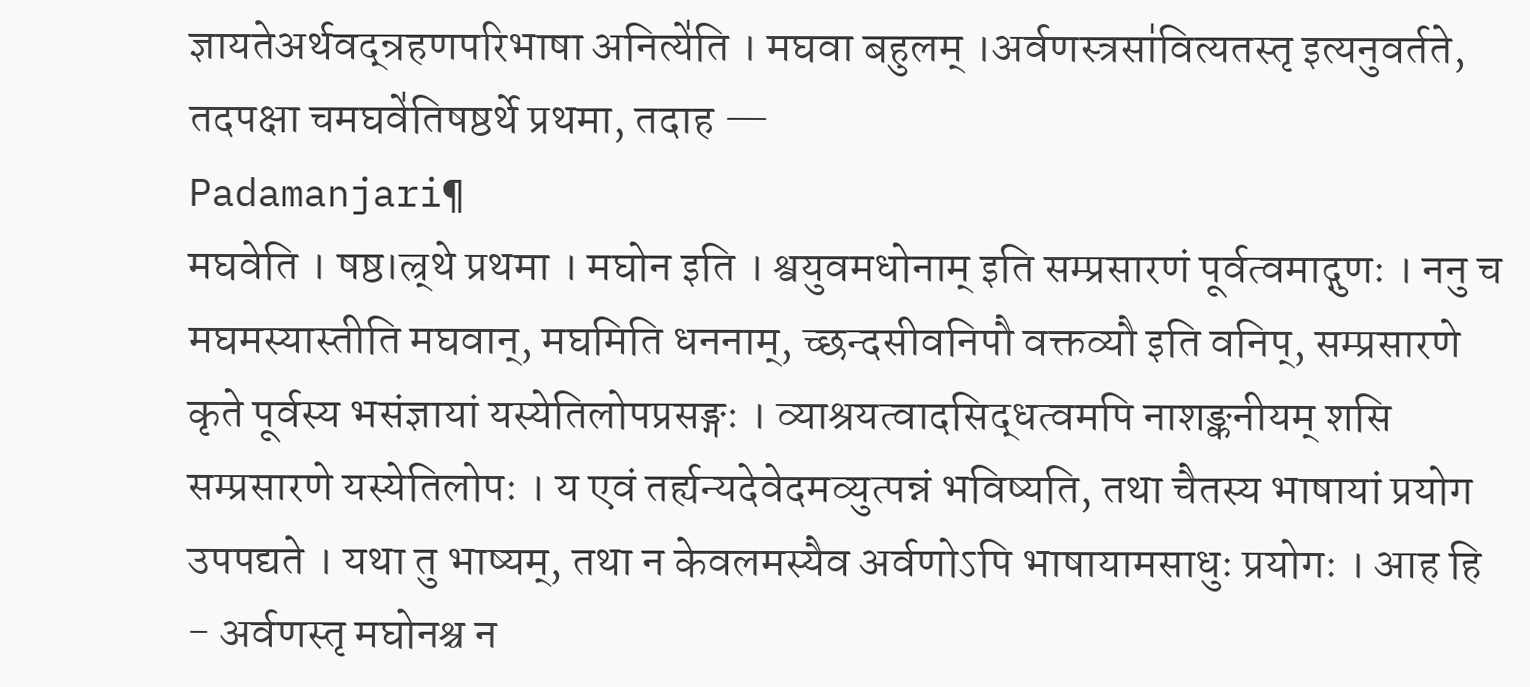ज्ञायतेअर्थवद्न्रहणपरिभाषा अनित्ये॑ति । मघवा बहुलम् ।अर्वणस्त्रसा॑वित्यतस्तृ इत्यनुवर्तते, तदपक्षा चमघवे॑तिषष्ठर्थे प्रथमा, तदाह —
Padamanjari¶
मघवेति । षष्ठ।ल्र्थे प्रथमा । मघोन इति । श्वयुवमधोनाम् इति सम्प्रसारणं पूर्वत्वमाद्गुणः । ननु च मघमस्यास्तीति मघवान्, मघमिति धननाम्, च्छन्दसीवनिपौ वक्तव्यौ इति वनिप्, सम्प्रसारणे कृते पूर्वस्य भसंज्ञायां यस्येतिलोपप्रसङ्गः । व्याश्रयत्वादसिद्धत्वमपि नाशङ्कनीयम् शसि सम्प्रसारणे यस्येतिलोपः । य एवं तर्ह्यन्यदेवेदमव्युत्पन्नं भविष्यति, तथा चैतस्य भाषायां प्रयोग उपपद्यते । यथा तु भाष्यम्, तथा न केवलमस्यैव अर्वणोऽपि भाषायामसाधुः प्रयोगः । आह हि - अर्वणस्तृ मघोनश्च न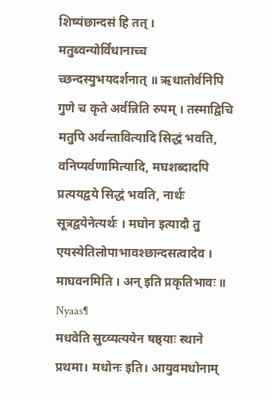शिष्यंछान्दसं हि तत् । मतुब्वन्योर्विधानाच्च च्छन्दस्युभयदर्शनात् ॥ ऋधातोर्वनिपि गुणे च कृते अर्वन्निति रुपम् । तस्माद्विचि मतुपि अर्वन्तावित्यादि सिद्धं भवति, वनिप्यर्वणामित्यादि, मघशब्दादपि प्रत्ययद्वये सिद्धं भवति, नार्थः सूत्रद्वयेनेत्यर्थः । मघोन इत्यादौ तु एयस्येतिलोपाभावश्छान्दसत्वादेव । माघवनमिति । अन् इति प्रकृतिभावः ॥
Nyaas¶
मधवेति सुव्व्यत्ययेन षष्ठ्याः स्थाने प्रथमा। मधोनः इति। आयुवमधोनाम्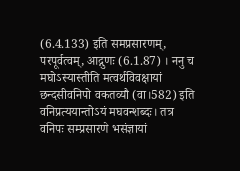(6.4.133) इति समप्रसारणम्, परपूर्वत्वम्, आद्गुणः (6.1.87) । ननु च मघोऽस्यास्तीति मत्वर्थविवक्षायां छन्दसीवनिपो वकतव्यौ (वा।582) इति वनिप्रत्ययान्तोऽयं मघवन्शब्दः। तत्र वनिपः सम्प्रसारणे भसंज्ञायां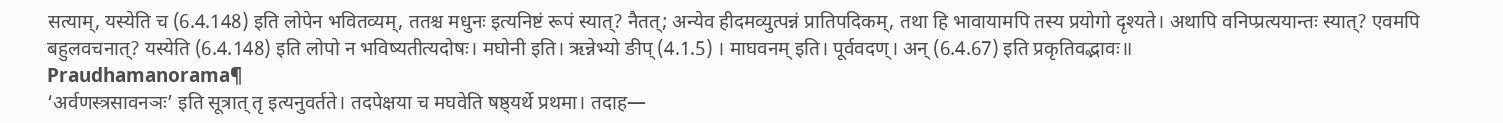सत्याम्, यस्येति च (6.4.148) इति लोपेन भवितव्यम्, ततश्च मधुनः इत्यनिष्टं रूपं स्यात्? नैतत्; अन्येव हीदमव्युत्पन्नं प्रातिपदिकम्, तथा हि भावायामपि तस्य प्रयोगो दृश्यते। अथापि वनिप्प्रत्ययान्तः स्यात्? एवमपि बहुलवचनात्? यस्येति (6.4.148) इति लोपो न भविष्यतीत्यदोषः। मघोनी इति। ऋन्नेभ्यो ङीप् (4.1.5) । माघवनम् इति। पूर्ववदण्। अन् (6.4.67) इति प्रकृतिवद्भावः॥
Praudhamanorama¶
‘अर्वणस्त्रसावनञः’ इति सूत्रात् तृ इत्यनुवर्तते। तदपेक्षया च मघवेति षष्ठ्यर्थे प्रथमा। तदाह—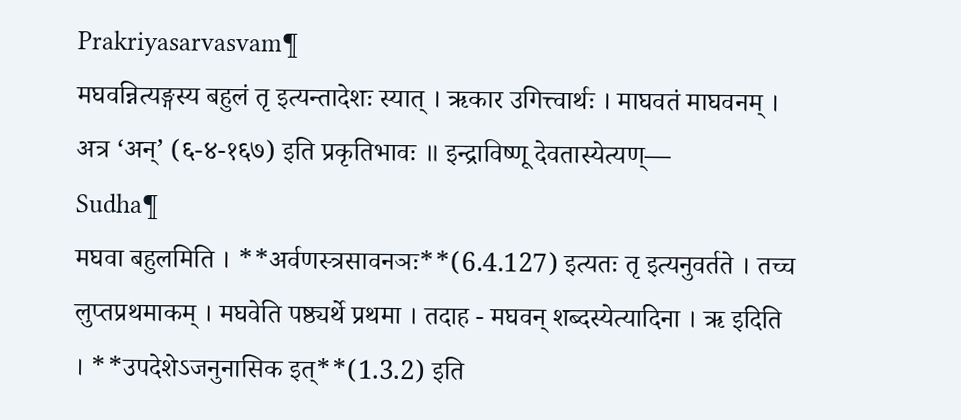Prakriyasarvasvam¶
मघवन्नित्यङ्गस्य बहुलं तृ इत्यन्तादेशः स्यात् । ऋकार उगित्त्वार्थः । माघवतं माघवनम् । अत्र ‘अन्’ (६-४-१६७) इति प्रकृतिभावः ॥ इन्द्राविष्णू देवतास्येत्यण्—
Sudha¶
मघवा बहुलमिति । **अर्वणस्त्रसावनञः**(6.4.127) इत्यतः तृ इत्यनुवर्तते । तच्च लुप्तप्रथमाकम् । मघवेति पष्ठ्यर्थे प्रथमा । तदाह - मघवन् शब्दस्येत्यादिना । ऋ इदिति । **उपदेशेऽजनुनासिक इत्**(1.3.2) इति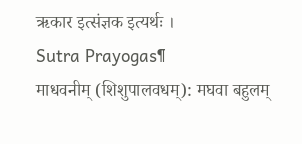ऋकार इत्संज्ञक इत्यर्थः ।
Sutra Prayogas¶
माधवनीम् (शिशुपालवधम्): मघवा बहुलम्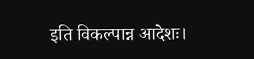इति विकल्पान्न आदेशः।